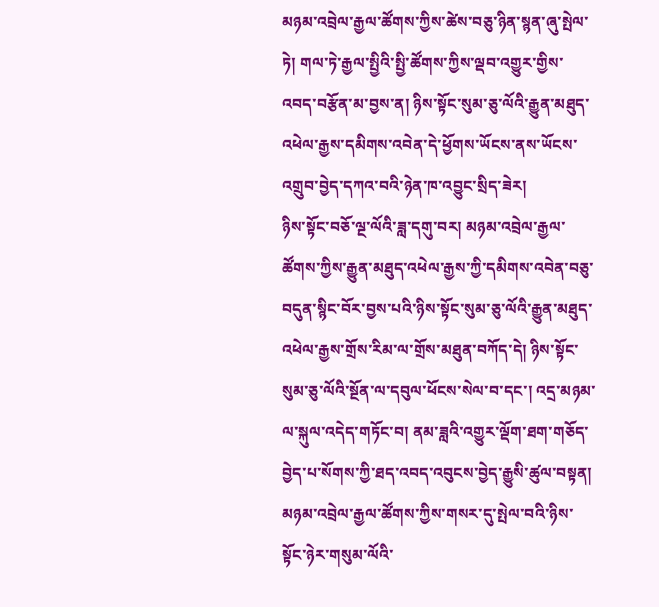མཉམ་འབྲེལ་རྒྱལ་ཚོགས་ཀྱིས་ཚེས་བཅུ་ཉིན་སྙན་ཞུ་སྤེལ་ཏེ། གལ་ཏེ་རྒྱལ་སྤྱིའི་སྤྱི་ཚོགས་ཀྱིས་ལྡབ་འགྱུར་གྱིས་འབད་བརྩོན་མ་བྱས་ན། ཉིས་སྟོང་སུམ་ཅུ་ལོའི་རྒྱུན་མཐུད་འཕེལ་རྒྱས་དམིགས་འབེན་དེ་ཕྱོགས་ཡོངས་ནས་ཡོངས་འགྲུབ་བྱེད་དཀའ་བའི་ཉེན་ཁ་འབྱུང་སྲིད་ཟེར།
ཉིས་སྟོང་བཅོ་ལྔ་ལོའི་ཟླ་དགུ་བར། མཉམ་འབྲེལ་རྒྱལ་ཚོགས་ཀྱིས་རྒྱུན་མཐུད་འཕེལ་རྒྱས་ཀྱི་དམིགས་འབེན་བཅུ་བདུན་སྙིང་བོར་བྱས་པའི་ཉིས་སྟོང་སུམ་ཅུ་ལོའི་རྒྱུན་མཐུད་འཕེལ་རྒྱས་གྲོས་རིམ་ལ་གྲོས་མཐུན་བཀོད་དེ། ཉིས་སྟོང་སུམ་ཅུ་ལོའི་སྔོན་ལ་དབུལ་ཕོངས་སེལ་བ་དང་། འདྲ་མཉམ་ལ་སྐུལ་འདེད་གཏོང་བ། ནམ་ཟླའི་འགྱུར་ལྡོག་ཐག་གཅོད་བྱེད་པ་སོགས་ཀྱི་ཐད་འབད་འབུངས་བྱེད་རྒྱུསི་ཚུལ་བསྟན། མཉམ་འབྲེལ་རྒྱལ་ཚོགས་ཀྱིས་གསར་དུ་སྤེལ་བའི་ཉིས་སྟོང་ཉེར་གསུམ་ལོའི་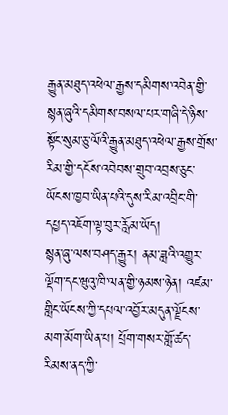རྒྱུན་མཐུད་འཕེལ་རྒྱས་དམིགས་འབེན་གྱི་སྙན་ཞུའི་དམིགས་བསལ་པར་གཞི་དེ་ཉིས་སྟོང་སུམ་ཅུ་ལོའི་རྒྱུན་མཐུད་འཕེལ་རྒྱས་གྲོས་རིམ་གྱི་དངོས་འབེབས་གྲུབ་འབྲས་ཅུང་ཡོངས་ཁྱབ་ཡིན་པའི་དུས་རིམ་འབྲིང་གི་དཔྱད་འཇོག་ལྟ་བུར་རློམ་ཡོད།
སྙན་ཞུ་ལས་བཤད་རྒྱུར། ནམ་ཟླའི་འགྱུར་ལྡོག་དང་ཝུའུ་ཁི་ལན་གྱི་ཉམས་ཉེན། འཛམ་གླིང་ཡོངས་ཀྱི་དཔལ་འབྱོར་མདུན་ལྗོངས་མག་མོག་ཡིན་པ། པྲོག་གསར་གློ་ཚད་རིམས་ནད་ཀྱི་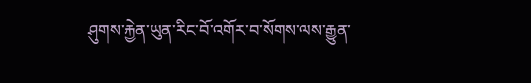ཤུགས་རྐྱེན་ཡུན་རིང་བོ་འགོར་བ་སོགས་ལས་རྒྱུན་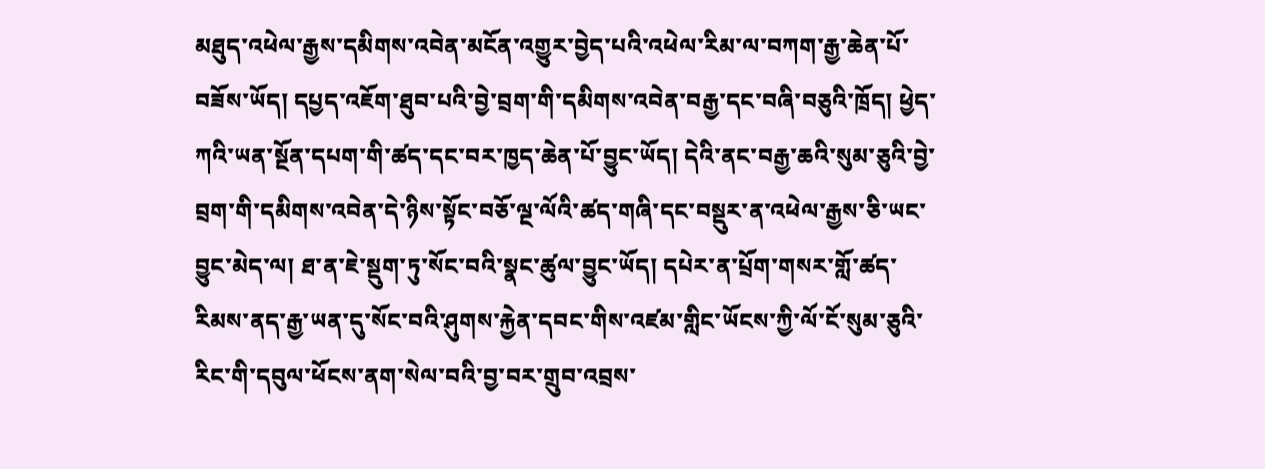མཐུད་འཕེལ་རྒྱས་དམིགས་འབེན་མངོན་འགྱུར་བྱེད་པའི་འཕེལ་རིམ་ལ་བཀག་རྒྱ་ཆེན་པོ་བཟོས་ཡོད། དཔྱད་འཇོག་ཐུབ་པའི་བྱེ་བྲག་གི་དམིགས་འབེན་བརྒྱ་དང་བཞི་བཅུའི་ཁྲོད། ཕྱེད་ཀའི་ཡན་སྔོན་དཔག་གི་ཚད་དང་བར་ཁྱད་ཆེན་པོ་བྱུང་ཡོད། དེའི་ནང་བརྒྱ་ཆའི་སུམ་ཅུའི་བྱེ་བྲག་གི་དམིགས་འབེན་དེ་ཉིས་སྟོང་བཅོ་ལྔ་ལོའི་ཚད་གཞི་དང་བསྡུར་ན་འཕེལ་རྒྱས་ཅི་ཡང་བྱུང་མེད་ལ། ཐ་ན་ཇེ་སྡུག་ཏུ་སོང་བའི་སྣང་ཚུལ་བྱུང་ཡོད། དཔེར་ན་པྲོག་གསར་གློ་ཚད་རིམས་ནད་རྒྱ་ཡན་དུ་སོང་བའི་ཤུགས་རྐྱེན་དབང་གིས་འཛམ་གླིང་ཡོངས་ཀྱི་ལོ་ངོ་སུམ་ཅུའི་རིང་གི་དབུལ་ཕོངས་ནག་སེལ་བའི་བྱ་བར་གྲུབ་འབྲས་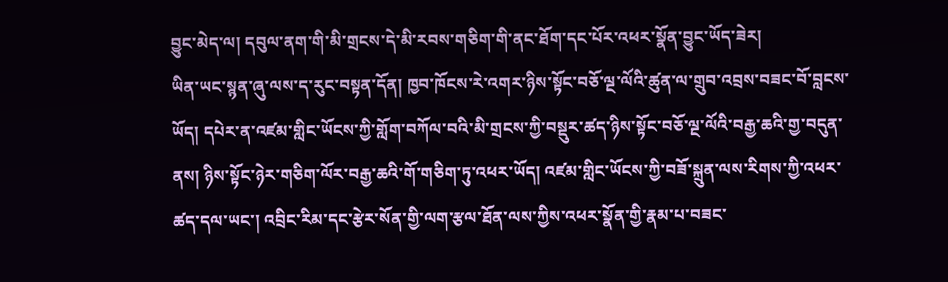བྱུང་མེད་ལ། དབུལ་ནག་གི་མི་གྲངས་དེ་མི་རབས་གཅིག་གི་ནང་ཐོག་དང་པོར་འཕར་སྣོན་བྱུང་ཡོད་ཟེར།
ཡིན་ཡང་སྙན་ཞུ་ལས་ད་རུང་བསྟན་དོན། ཁྱབ་ཁོངས་རེ་འགར་ཉིས་སྟོང་བཅོ་ལྔ་ལོའི་ཚུན་ལ་གྲུབ་འབྲས་བཟང་བོ་བླངས་ཡོད། དཔེར་ན་འཛམ་གླིང་ཡོངས་ཀྱི་གློག་བཀོལ་བའི་མི་གྲངས་ཀྱི་བསྡུར་ཚད་ཉིས་སྟོང་བཅོ་ལྔ་ལོའི་བརྒྱ་ཆའི་གྱ་བདུན་ནས། ཉིས་སྟོང་ཉེར་གཅིག་ལོར་བརྒྱ་ཆའི་གོ་གཅིག་ཏུ་འཕར་ཡོད། འཛམ་གླིང་ཡོངས་ཀྱི་བཟོ་སྐྲུན་ལས་རིགས་ཀྱི་འཕར་ཚད་དལ་ཡང་། འབྲིང་རིམ་དང་རྩེར་སོན་གྱི་ལག་རྩལ་ཐོན་ལས་ཀྱིས་འཕར་སྣོན་གྱི་རྣམ་པ་བཟང་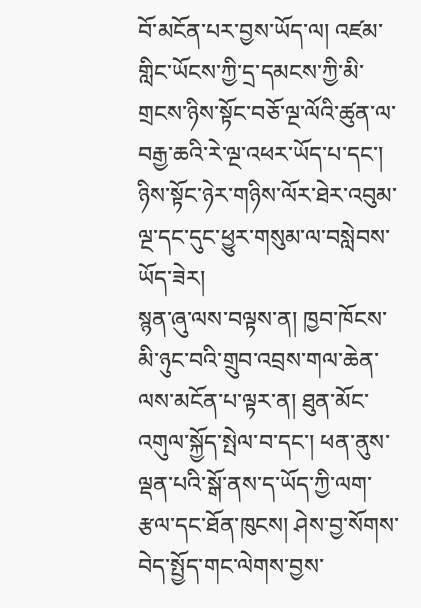བོ་མངོན་པར་བྱས་ཡོད་ལ། འཛམ་གླིང་ཡོངས་ཀྱི་དྲ་དམངས་ཀྱི་མི་གྲངས་ཉིས་སྟོང་བཅོ་ལྔ་ལོའི་ཚུན་ལ་བརྒྱ་ཆའི་རེ་ལྔ་འཕར་ཡོད་པ་དང་། ཉིས་སྟོང་ཉེར་གཉིས་ལོར་ཐེར་འབུམ་ལྔ་དང་དུང་ཕྱུར་གསུམ་ལ་བསླེབས་ཡོད་ཟེར།
སྙན་ཞུ་ལས་བལྟས་ན། ཁྱབ་ཁོངས་མི་ཉུང་བའི་གྲུབ་འབྲས་གལ་ཆེན་ལས་མངོན་པ་ལྟར་ན། ཐུན་མོང་འགུལ་སྐྱོད་སྤེལ་བ་དང་། ཕན་ནུས་ལྡན་པའི་སྒོ་ནས་ད་ཡོད་ཀྱི་ལག་རྩལ་དང་ཐོན་ཁུངས། ཤེས་བྱ་སོགས་བེད་སྤྱོད་གང་ལེགས་བྱས་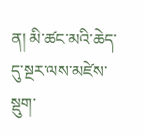ན། མི་ཚང་མའི་ཆེད་དུ་སྔར་ལས་མཛེས་སྡུག་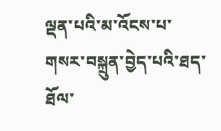ལྡན་པའི་མ་འོངས་པ་གསར་བསྐྲུན་བྱེད་པའི་ཐད་ཐོལ་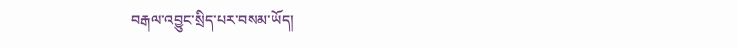བརྒལ་འབྱུང་སྲིད་པར་བསམ་ཡོད།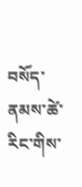བསོད་ནམས་ཚེ་རིང་གིས་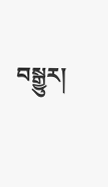བསྒྱུར།